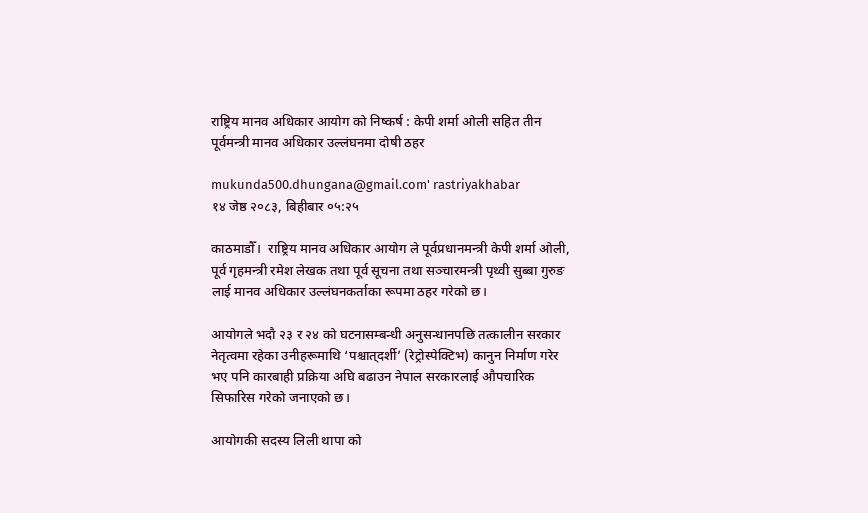राष्ट्रिय मानव अधिकार आयोग को निष्कर्ष : केपी शर्मा ओली सहित तीन पूर्वमन्त्री मानव अधिकार उल्लंघनमा दोषी ठहर

mukunda500.dhungana@gmail.com' rastriyakhabar
१४ जेष्ठ २०८३, बिहीबार ०५:२५

काठमाडौँ।  राष्ट्रिय मानव अधिकार आयोग ले पूर्वप्रधानमन्त्री केपी शर्मा ओली, पूर्व गृहमन्त्री रमेश लेखक तथा पूर्व सूचना तथा सञ्चारमन्त्री पृथ्वी सुब्बा गुरुङ लाई मानव अधिकार उल्लंघनकर्ताका रूपमा ठहर गरेको छ।

आयोगले भदौ २३ र २४ को घटनासम्बन्धी अनुसन्धानपछि तत्कालीन सरकार नेतृत्वमा रहेका उनीहरूमाथि ‘पश्चात्‌दर्शी’ (रेट्रोस्पेक्टिभ) कानुन निर्माण गरेर भए पनि कारबाही प्रक्रिया अघि बढाउन नेपाल सरकारलाई औपचारिक सिफारिस गरेको जनाएको छ।

आयोगकी सदस्य लिली थापा को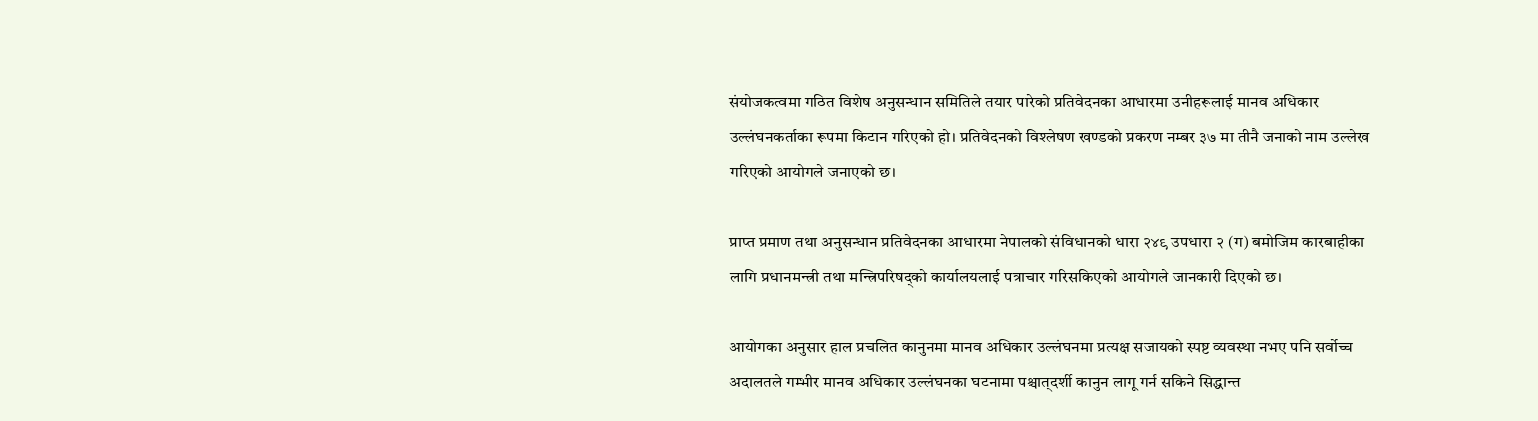संयोजकत्वमा गठित विशेष अनुसन्धान समितिले तयार पारेको प्रतिवेदनका आधारमा उनीहरूलाई मानव अधिकार उल्लंघनकर्ताका रूपमा किटान गरिएको हो। प्रतिवेदनको विश्लेषण खण्डको प्रकरण नम्बर ३७ मा तीनै जनाको नाम उल्लेख गरिएको आयोगले जनाएको छ।

प्राप्त प्रमाण तथा अनुसन्धान प्रतिवेदनका आधारमा नेपालको संविधानको धारा २४९ उपधारा २ (ग) बमोजिम कारबाहीका लागि प्रधानमन्त्री तथा मन्त्रिपरिषद्को कार्यालयलाई पत्राचार गरिसकिएको आयोगले जानकारी दिएको छ।

आयोगका अनुसार हाल प्रचलित कानुनमा मानव अधिकार उल्लंघनमा प्रत्यक्ष सजायको स्पष्ट व्यवस्था नभए पनि सर्वोच्च अदालतले गम्भीर मानव अधिकार उल्लंघनका घटनामा पश्चात्‌दर्शी कानुन लागू गर्न सकिने सिद्धान्त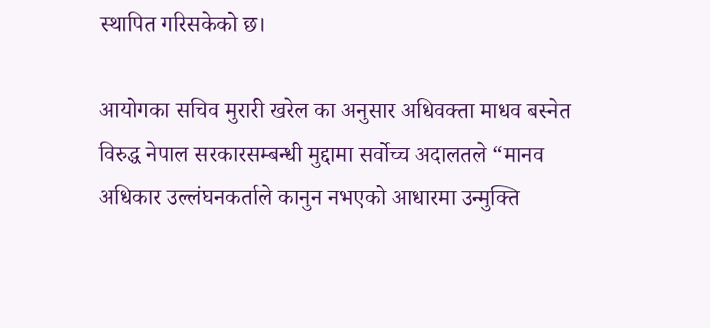स्थापित गरिसकेको छ।

आयोगका सचिव मुरारी खरेल का अनुसार अधिवक्ता माधव बस्नेत विरुद्ध नेपाल सरकारसम्बन्धी मुद्दामा सर्वोच्च अदालतले “मानव अधिकार उल्लंघनकर्ताले कानुन नभएको आधारमा उन्मुक्ति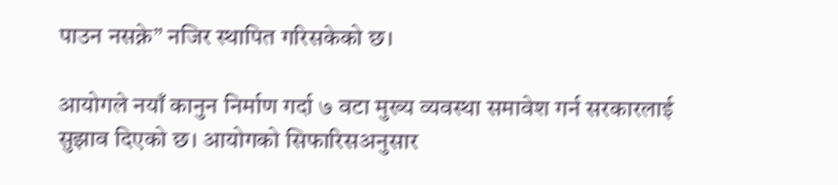पाउन नसक्ने” नजिर स्थापित गरिसकेको छ।

आयोगले नयाँ कानुन निर्माण गर्दा ७ वटा मुख्य व्यवस्था समावेश गर्न सरकारलाई सुझाव दिएको छ। आयोगको सिफारिसअनुसार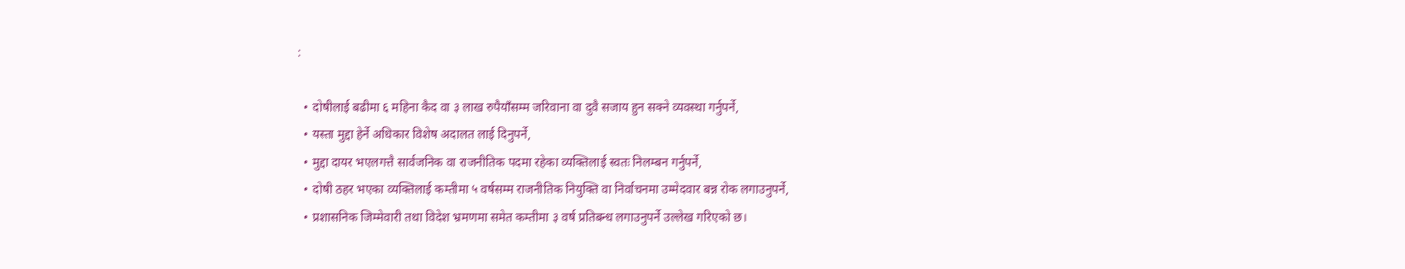:

  • दोषीलाई बढीमा ६ महिना कैद वा ३ लाख रुपैयाँसम्म जरिवाना वा दुवै सजाय हुन सक्ने व्यवस्था गर्नुपर्ने,
  • यस्ता मुद्दा हेर्ने अधिकार विशेष अदालत लाई दिनुपर्ने,
  • मुद्दा दायर भएलगत्तै सार्वजनिक वा राजनीतिक पदमा रहेका व्यक्तिलाई स्वतः निलम्बन गर्नुपर्ने,
  • दोषी ठहर भएका व्यक्तिलाई कम्तीमा ५ वर्षसम्म राजनीतिक नियुक्ति वा निर्वाचनमा उम्मेदवार बन्न रोक लगाउनुपर्ने,
  • प्रशासनिक जिम्मेवारी तथा विदेश भ्रमणमा समेत कम्तीमा ३ वर्ष प्रतिबन्ध लगाउनुपर्ने उल्लेख गरिएको छ।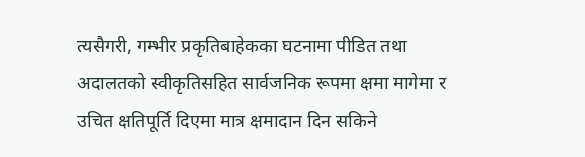त्यसैगरी, गम्भीर प्रकृतिबाहेकका घटनामा पीडित तथा अदालतको स्वीकृतिसहित सार्वजनिक रूपमा क्षमा मागेमा र उचित क्षतिपूर्ति दिएमा मात्र क्षमादान दिन सकिने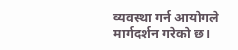व्यवस्था गर्न आयोगले मार्गदर्शन गरेको छ।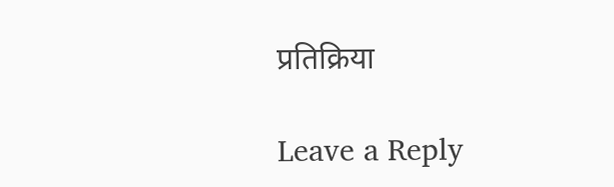प्रतिक्रिया

Leave a Reply